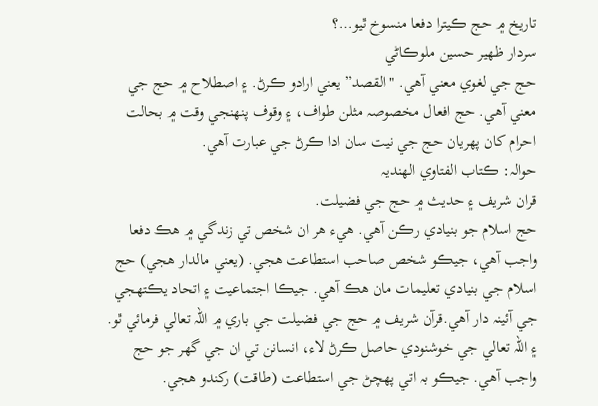تاريخ ۾ حج ڪيترا دفعا منسوخ ٿيو…؟
سردار ظھير حسين ملوڪاڻي
حج جي لغوي معني آھي. "القصد” يعني ارادو ڪرڻ. ۽ اصطلاح ۾ حج جي معني آھي. حج افعال مخصوصہ مثلن طواف، ۽ وقوف پنھنجي وقت ۾ بحالت احرام کان پھريان حج جي نيت سان ادا ڪرڻ جي عبارت آھي.
حوالہ: ڪتاب الفتاوي الھنديہ
قران شريف ۽ حديث ۾ حج جي فضيلت.
حج اسلام جو بنيادي رڪن آھي. ھيء ھر ان شخص تي زندگي ۾ ھڪ دفعا واجب آھي، جيڪو شخص صاحب استطاعت ھجي. (يعني مالدار ھجي) حج اسلام جي بنيادي تعليمات مان ھڪ آھي. جيڪا اجتماعيت ۽ اتحاد يڪتھجي جي آئینہ دار آھي.قرآن شريف ۾ حج جي فضيلت جي باري ۾ اللہ تعالي فرمائي ٿو. ۽ اللہ تعالي جي خوشنودي حاصل ڪرڻ لاء، انسانن تي ان جي گھر جو حج واجب آھي. جيڪو بہ اتي پھچڻ جي استطاعت (طاقت) رکندو ھجي.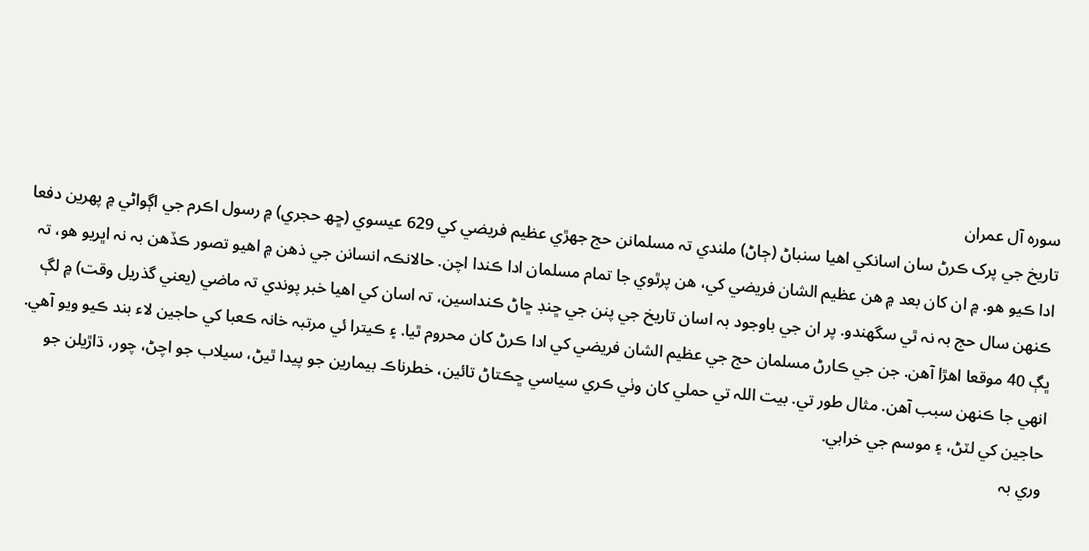سورہ آل عمران
تاريخ جي پرک ڪرڻ سان اسانکي اھيا سنباڻ (ڄاڻ) ملندي تہ مسلمانن حج جھڙي عظيم فريضي کي 629 عيسوي (ڇھ حجري) ۾ رسول اڪرم جي اڳواڻي ۾ پھرين دفعا ادا ڪيو ھو. ۾ ان کان بعد ۾ ھن عظيم الشان فريضي کي، ھن پرٿوي جا تمام مسلمان ادا ڪندا اچن. حالانڪہ انسانن جي ذھن ۾ اھيو تصور ڪڏھن بہ نہ اڀريو ھو، تہ ڪنھن سال حج بہ نہ ٿي سگھندو. پر ان جي باوجود بہ اسان تاريخ جي پنن جي ڇنڊ ڇاڻ ڪنداسين، تہ اسان کي اھيا خبر پوندي تہ ماضي (يعني گذريل وقت) ۾ لڳ ڀڳ 40 موقعا اھڙا آھن. جن جي ڪارڻ مسلمان حج جي عظيم الشان فريضي کي ادا ڪرڻ کان محروم ٿيا. ۽ ڪيترا ئي مرتبہ خانہ ڪعبا کي حاجين لاء بند ڪيو ويو آھي.
انھي جا ڪنھن سبب آھن. مثال طور تي. بيت اللہ تي حملي کان وٺي ڪري سياسي ڇڪتاڻ تائين، خطرناڪ بيمارين جو پيدا ٿيڻ، سيلاب جو اچڻ، چور، ڌاڙيلن جو حاجين کي لٽڻ، ۽ موسم جي خرابي.
وري بہ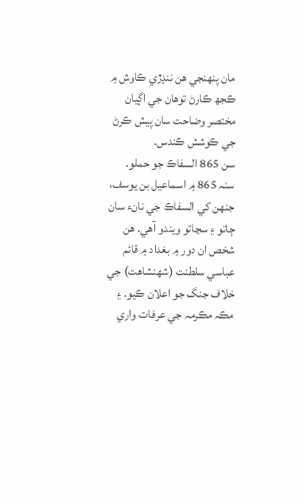مان پنھنجي ھن ننڍڙي ڪاوش ۾ ڪجھ ڪارڻ توھان جي اڳيان مختصر وضاحت سان پيش ڪرڻ جي ڪوشش ڪندس.
سن 865 السفاڪ جو حملو.
سنہ 865 ۾ اسماعيل بن يوسف، جنھن کي السفاڪ جي نانء سان ڄاتو ۽ سڃاتو ويندو آھي. ھن شخص ان دور ۾ بغداد ۾ قائم عباسي سلطنت (شھنشاھت) جي خلاف جنگ جو اعلان ڪيو. ۽ مڪہ مڪرمہ جي عرفات واري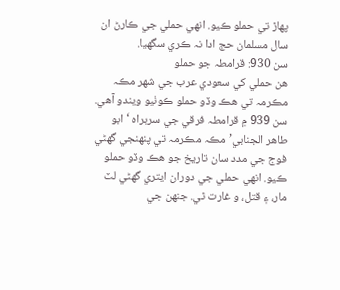پھاڙ تي حملو ڪيو. انھي حملي جي ڪارڻ ان سال مسلمان حج ادا نہ ڪري سگھيا.
سن 930: قرامطہ جو حملو
ھن حملي کي سعودي عرب جي شھر مڪہ مڪرمہ تي ھڪ وڏو حملو ڪوٺيو ويندو آھي. سن 939 ۾ قرامطہ فرقي جي سربراہ ‘ابو طاھر الجنابي’ مڪہ مڪرمہ تي پنھنجي گھڻي فوج جي مدد سان تاريخ جو ھڪ وڏو حملو ڪيو. انھي حملي جي دوران ايتري گھڻي لٽ مار، ۽ قتل، و غارت ٿي. جنھن جي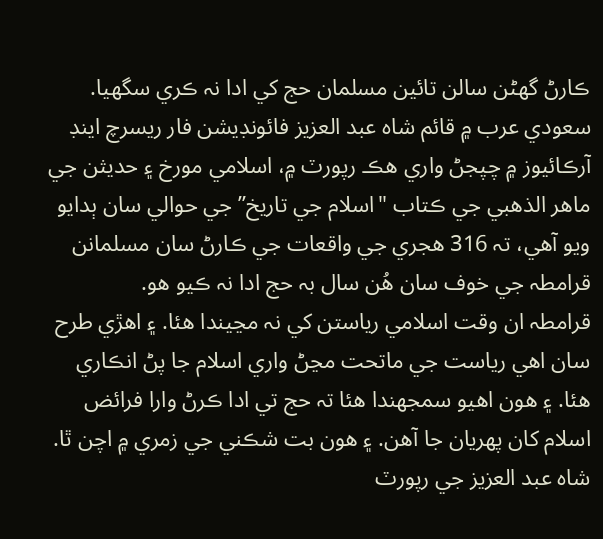ڪارڻ گھڻن سالن تائین مسلمان حج کي ادا نہ ڪري سگھيا.
سعودي عرب ۾ قائم شاہ عبد العزیز فائونڊيشن فار ريسرچ اينڊ آرڪائیوز ۾ چپجڻ واري ھڪ رپورٽ ۾، اسلامي مورخ ۽ حديثن جي ماھر الذھبي جي ڪتاب "اسلام جي تاريخ” جي حوالي سان ٻدايو ويو آھي، تہ 316 ھجري جي واقعات جي ڪارڻ سان مسلمانن قرامطہ جي خوف سان ھُن سال بہ حج ادا نہ ڪيو ھو.
قرامطہ ان وقت اسلامي رياستن کي نہ مڃيندا ھئا. ۽ اھڙي طرح سان اھي رياست جي ماتحت مڃڻ واري اسلام جا پڻ انڪاري ھئا. ۽ ھون اھيو سمجھندا ھئا تہ حج تي ادا ڪرڻ وارا فرائض اسلام کان پھريان جا آھن. ۽ ھون بت شڪني جي زمري ۾ اچن ٿا.
شاہ عبد العزيز جي رپورٽ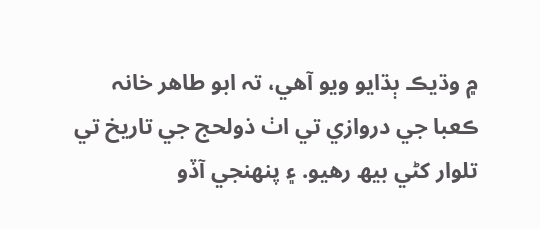۾ وڌيڪ ٻڌايو ويو آھي، تہ ابو طاھر خانہ ڪعبا جي دروازي تي اٺ ذولحج جي تاريخ تي تلوار کڻي بيھ رھيو. ۽ پنھنجي آڏو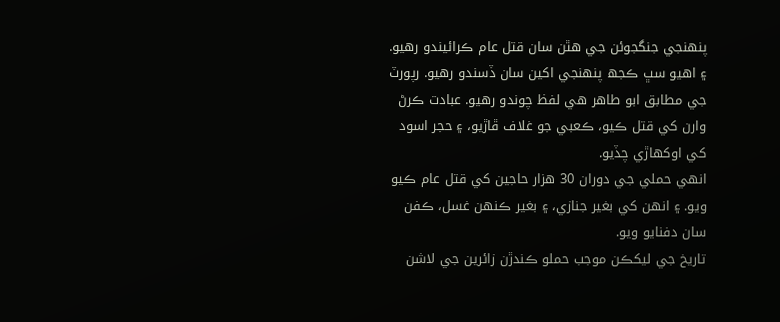پنھنجي جنگجوئن جي ھٿن سان قتل عام ڪرائیندو رھيو. ۽ اھيو سڀ ڪجھ پنھنجي اکين سان ڏسندو رھيو. رپورٽ جي مطابق ابو طاھر ھي لفظ چوندو رھيو. عبادت ڪرڻ وارن کي قتل ڪيو، ڪعبي جو غلاف ڦاڙيو، ۽ حجر اسود کي اوکھاڙي چڏيو.
انھي حملي جي دوران 30 ھزار حاجين کي قتل عام ڪيو ويو. ۽ انھن کي بغير جنازي، ۽ بغير ڪنھن غسل، ڪفن سان دفنايو ويو.
تاريخ جي ليکڪن موجب حملو ڪندڙن زائرین جي لاشن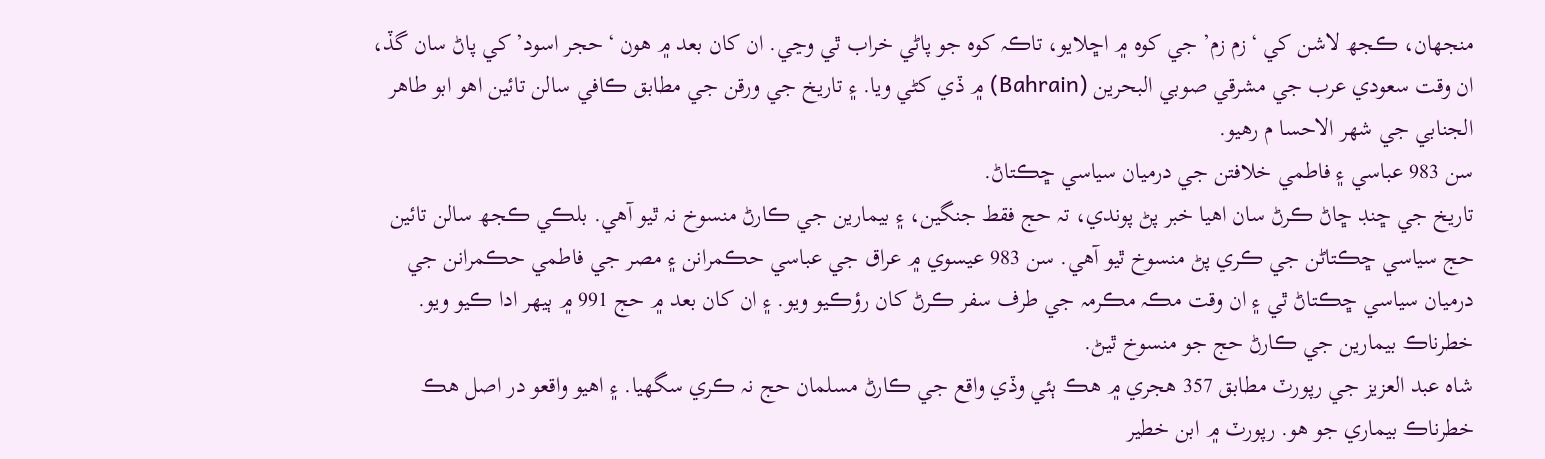منجھان، ڪجھ لاشن کي ‘زم زم’ جي کوہ ۾ اڇلايو، تاڪہ کوہ جو پاڻي خراب ٿي وڃي. ان کان بعد ۾ ھون ‘حجر اسود’ کي پاڻ سان گڏ، ان وقت سعودي عرب جي مشرقي صوبي البحرين (Bahrain) ۾ ڏي کڻي ويا. ۽ تاريخ جي ورقن جي مطابق ڪافي سالن تائین اھو ابو طاھر الجنابي جي شھر الاحسا م رھيو.
سن 983 عباسي ۽ فاطمي خلافتن جي درميان سياسي ڇڪتاڻ.
تاريخ جي ڇنڊ ڇاڻ ڪرڻ سان اھيا خبر پڻ پوندي، تہ حج فقط جنگين، ۽ بيمارين جي ڪارڻ منسوخ نہ ٿيو آھي. بلڪي ڪجھ سالن تائین حج سياسي ڇڪتاڻن جي ڪري پڻ منسوخ ٿيو آھي. سن 983 عيسوي ۾ عراق جي عباسي حڪمرانن ۽ مصر جي فاطمي حڪمرانن جي درميان سياسي ڇڪتاڻ ٿي ۽ ان وقت مڪہ مڪرمہ جي طرف سفر ڪرڻ کان رؤڪيو ويو. ۽ ان کان بعد ۾ حج 991 ۾ ٻيھر ادا ڪيو ويو.
خطرناڪ بيمارين جي ڪارڻ حج جو منسوخ ٿيڻ.
شاہ عبد العزيز جي رپورٽ مطابق 357 ھجري ۾ ھڪ ٻئي وڏي واقع جي ڪارڻ مسلمان حج نہ ڪري سگھيا. ۽ اھيو واقعو در اصل ھڪ خطرناڪ بيماري جو ھو. رپورٽ ۾ ابن خطير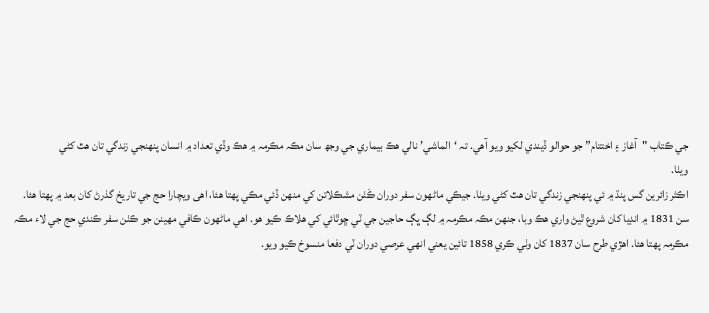جي ڪتاب "آغاز ۽ اختتام” جو حوالو ڏيندي لکيو ويو آھي. تہ ‘الماشي’ نالي ھڪ بيماري جي وجھ سان مڪہ مڪرمہ ۾ ھڪ وڏي تعداد ۾ انسان پنھنجي زندگي تان ھٿ کڻي
ويٺا.
اڪثر زائرین گس پنڌ ۾ ئي پنھنجي زندگي تان ھٿ کڻي ويٺا. جيڪي ماڻھون سفر دوران ڪَٺن مشڪلاتن کي منھن ڏئي مڪي پھتا ھئا، اھی ويچارا حج جي تاريخ گذرڻ کان بعد ۾ پھتا ھئا.
سن 1831 ۾ انڊيا کان شروع ٿيڻ واري ھڪ وبا، جنھن مڪہ مڪرمہ ۾ لڳ ڀڳ حاجین جي ٽي ڇوٿائي کي ھلاڪ ڪيو ھو. اھي ماڻھون ڪافي مھينن جو ڪٺن سفر ڪندي حج جي لاء مڪہ مڪرمہ پھتا ھئا. اھڙي طرح سان 1837 کان وٺي ڪري 1858 تائین يعني انھي عرصي دوران ٽي دفعا منسوخ ڪيو ويو.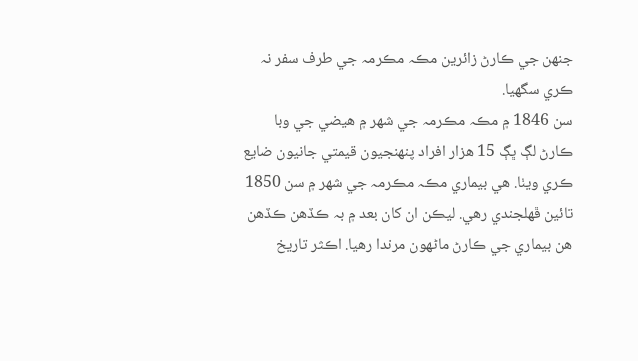جنھن جي ڪارڻ زائرین مڪہ مڪرمہ جي طرف سفر نہ ڪري سگھيا.
سن 1846 ۾ مڪہ مڪرمہ جي شھر ۾ ھيضي جي وبا ڪارڻ لڳ ڀڳ 15 ھزار افراد پنھنجيون قيمتي جانيون ضايع ڪري ويٺا. ھي بيماري مڪہ مڪرمہ جي شھر ۾ سن 1850 تائین ڦھلجندي رھي. ليڪن ان کان بعد ۾ بہ ڪڏھن ڪڏھن ھن بيماري جي ڪارڻ ماڻھون مرندا رھيا. اڪثر تاريخ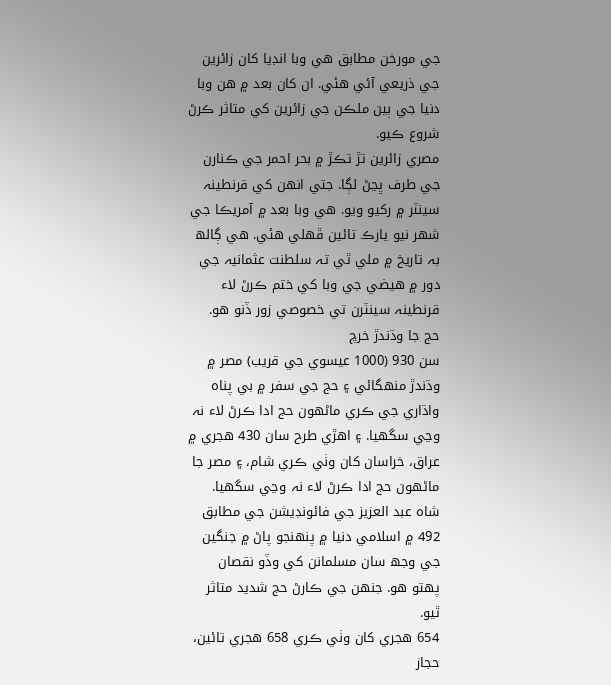جي مورخن مطابق ھي وبا انڊيا کان زائرین جي ذريعي آئي ھئي. ان کان بعد ۾ ھن وبا دنيا جي ٻين ملڪن جي زائرین کي متاثر ڪرڻ شروع ڪيو.
مصري زائرین تڙ تڪڙ ۾ بحر احمر جي ڪنارن جي طرف ڀڃڻ لڳا. جتي انھن کي قرنطينہ سينٽر ۾ رکيو ويو. ھي وبا بعد ۾ آمريڪا جي شھر نيو يارڪ تائین ڦھلي ھئي. ھي ڳالھ بہ تاريخ ۾ ملي ٿي تہ سلطنت عثمانيہ جي دور ۾ ھيضي جي وبا کي ختم ڪرڻ لاء قرنطينہ سينٽرن تي خصوصي زور ڏنو ھو.
حج جا وڌندڙ خرچ
سن 930 (1000 عيسوي جي قريب) مصر ۾ وڌندڙ منھگائي ۽ حج جي سفر ۾ بي پناہ واڌاري جي ڪري ماڻھون حج ادا ڪرڻ لاء نہ وڃي سگھيا. ۽ اھڙي طرح سان 430 ھجري ۾ عراق، خراسان کان وٺي ڪري شام، ۽ مصر جا ماڻھون حج ادا ڪرڻ لاء نہ وڃي سگھيا. شاہ عبد العزيز جي فائونڊيشن جي مطابق 492 ۾ اسلامي دنيا ۾ پنھنجو پاڻ ۾ جنگين جي وجھ سان مسلمانن کي وڏو نقصان پھتو ھو. جنھن جي ڪارڻ حج شديد متاثر ٿيو.
654 ھجري کان وٺي ڪري 658 ھجري تائين، حجاز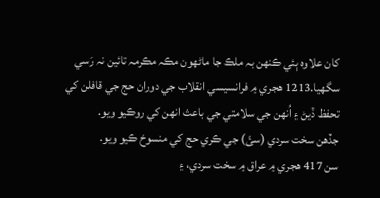کان علاوہ ٻئي ڪنھن بہ ملڪ جا ماڻھون مڪہ مڪرمہ تائین نہ رَسي سگھيا.1213 ھجري ۾ فرانسيسي انقلاب جي دوران حج جي قافلن کي تحفظ ڏيڻ ۽ اُنھن جي سلامتي جي باعث انھن کي روڪيو ويو.
جڏھن سخت سردي (سئَ) جي ڪري حج کي منسوخ ڪيو ويو.
سن 417 ھجري ۾ عراق ۾ سخت سردي، ۽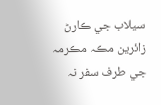سيلاب جي ڪارڻ زائرین مڪہ مڪرمہ جي طرف سفر نہ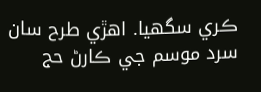ڪري سگھيا. اھڙي طرح سان سرد موسم جي ڪارڻ حج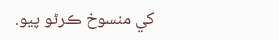کي منسوخ ڪرڻو پيو.